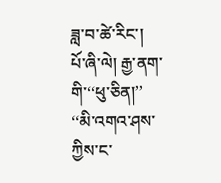ཟླ་བ་ཚེ་རིང་།
པོ་ཞི་ལེ། རྒྱ་ནག་གི་‘‘ཕུ་ཅིན།’’
‘‘མི་འགའ་ཤས་ཀྱིས་ང་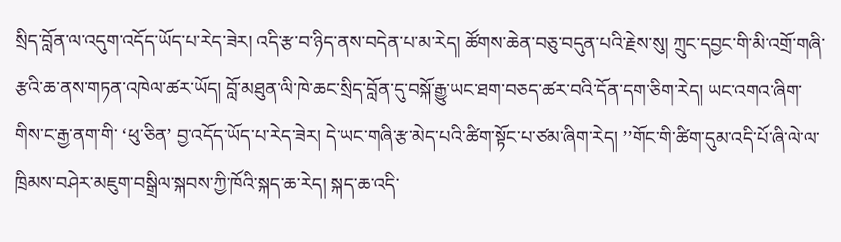སྲིད་བློན་ལ་འདུག་འདོད་ཡོད་པ་རེད་ཟེར། འདི་རྩ་བ་ཉིད་ནས་བདེན་པ་མ་རེད། ཚོགས་ཆེན་བཅུ་བདུན་པའི་རྗེས་སུ། ཀྲུང་དབྱང་གི་མི་འགྲོ་གཞི་རྩའི་ཆ་ནས་གཏན་འཁེལ་ཚར་ཡོད། བློ་མཐུན་ལི་ཁེ་ཆང་སྲིད་བློན་དུ་བསྐོ་རྒྱུ་ཡང་ཐག་བཅད་ཚར་བའི་དོན་དག་ཅིག་རེད། ཡང་འགའ་ཞིག་གིས་ང་རྒྱ་ནག་གི་ ‘ཕུ་ཅིན’ བྱ་འདོད་ཡོད་པ་རེད་ཟེར། དེ་ཡང་གཞི་རྩ་མེད་པའི་ཚིག་སྟོང་པ་ཙམ་ཞིག་རེད། ’’གོང་གི་ཚིག་དུམ་འདི་པོ་ཞི་ལེ་ལ་ཁྲིམས་བཤེར་མཇུག་བསྒྲིལ་སྐབས་ཀྱི་ཁོའི་སྐད་ཆ་རེད། སྐད་ཆ་འདི་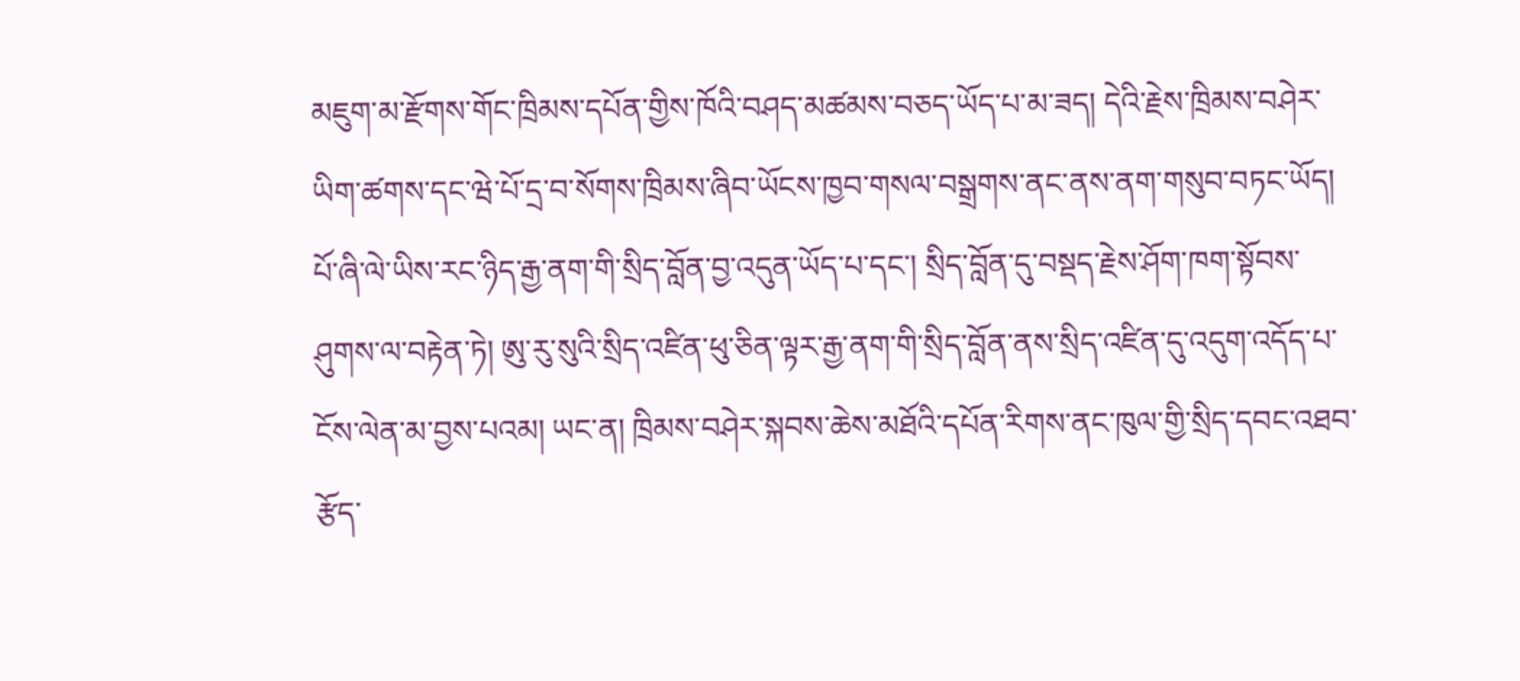མཇུག་མ་རྫོགས་གོང་ཁྲིམས་དཔོན་གྱིས་ཁོའི་བཤད་མཚམས་བཅད་ཡོད་པ་མ་ཟད། དེའི་རྗེས་ཁྲིམས་བཤེར་ཡིག་ཚགས་དང་ཝེ་པོ་དྲ་བ་སོགས་ཁྲིམས་ཞིབ་ཡོངས་ཁྱབ་གསལ་བསྒྲགས་ནང་ནས་ནག་གསུབ་བཏང་ཡོད།
པོ་ཞི་ལེ་ཡིས་རང་ཉིད་རྒྱ་ནག་གི་སྲིད་བློན་བྱ་འདུན་ཡོད་པ་དང་། སྲིད་བློན་དུ་བསྡད་རྗེས་ཤོག་ཁག་སྟོབས་ཤུགས་ལ་བརྟེན་ཏེ། ཨུ་རུ་སུའི་སྲིད་འཛིན་ཕུ་ཅིན་ལྟར་རྒྱ་ནག་གི་སྲིད་བློན་ནས་སྲིད་འཛིན་དུ་འདུག་འདོད་པ་ངོས་ལེན་མ་བྱས་པའམ། ཡང་ན། ཁྲིམས་བཤེར་སྐབས་ཆེས་མཐོའི་དཔོན་རིགས་ནང་ཁུལ་གྱི་སྲིད་དབང་འཐབ་རྩོད་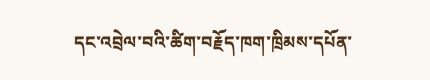དང་འབྲེལ་བའི་ཚིག་བརྗོད་ཁག་ཁྲིམས་དཔོན་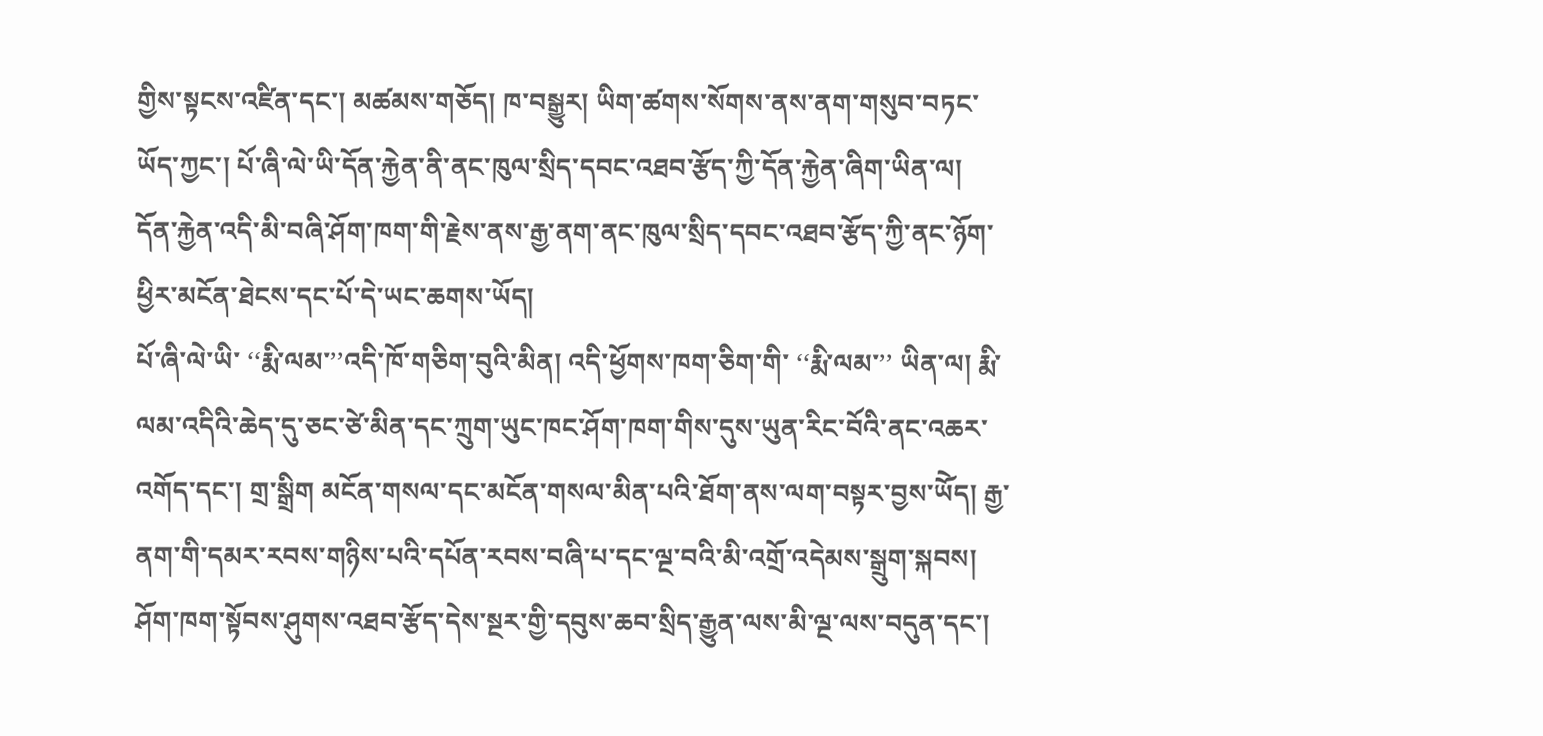གྱིས་སྟངས་འཛིན་དང་། མཚམས་གཅོད། ཁ་བསྒྱུར། ཡིག་ཚགས་སོགས་ནས་ནག་གསུབ་བཏང་ཡོད་ཀྱང་། པོ་ཞི་ལེ་ཡི་དོན་རྐྱེན་ནི་ནང་ཁུལ་སྲིད་དབང་འཐབ་རྩོད་ཀྱི་དོན་རྐྱེན་ཞིག་ཡིན་ལ། དོན་རྐྱེན་འདི་མི་བཞི་ཤོག་ཁག་གི་རྗེས་ནས་རྒྱ་ནག་ནང་ཁུལ་སྲིད་དབང་འཐབ་རྩོད་ཀྱི་ནང་ཉོག་ཕྱིར་མངོན་ཐེངས་དང་པོ་དེ་ཡང་ཆགས་ཡོད།
པོ་ཞི་ལེ་ཡི་ ‘‘རྨི་ལམ་’’འདི་ཁོ་གཅིག་བུའི་མིན། འདི་ཕྱོགས་ཁག་ཅིག་གི་ ‘‘རྨི་ལམ་’’ ཡིན་ལ། རྨི་ལམ་འདིའི་ཆེད་དུ་ཅང་ཙེ་མིན་དང་ཀྲུག་ཡུང་ཁང་ཤོག་ཁག་གིས་དུས་ཡུན་རིང་བོའི་ནང་འཆར་འགོད་དང་། གྲ་སྒྲིག མངོན་གསལ་དང་མངོན་གསལ་མིན་པའི་ཐོག་ནས་ལག་བསྟར་བྱས་ཡོེད། རྒྱ་ནག་གི་དམར་རབས་གཉིས་པའི་དཔོན་རབས་བཞི་པ་དང་ལྔ་བའི་མི་འགྲོ་འདེམས་སྒྲུག་སྐབས། ཤོག་ཁག་སྟོབས་ཤུགས་འཐབ་རྩོད་དེས་སྔར་གྱི་དབུས་ཆབ་སྲིད་རྒྱུན་ལས་མི་ལྔ་ལས་བདུན་དང་།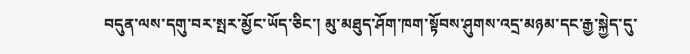བདུན་ལས་དགུ་བར་སྤར་མྱོང་ཡོད་ཅིང་། མུ་མཐུད་ཤོག་ཁག་སྟོབས་ཤུགས་འདྲ་མཉམ་དང་རྒྱ་སྐྱེད་དུ་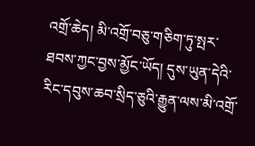འགྲོ་ཆེད། མི་འགྲོ་བཅུ་གཅིག་ཏུ་སྤར་ཐབས་ཀྱང་བྱས་མྱོང་ཡོད། དུས་ཡུན་དེའི་རིང་དབུས་ཆབ་སྲིད་ཅུའི་རྒྱུན་ལས་མི་འགྲོ་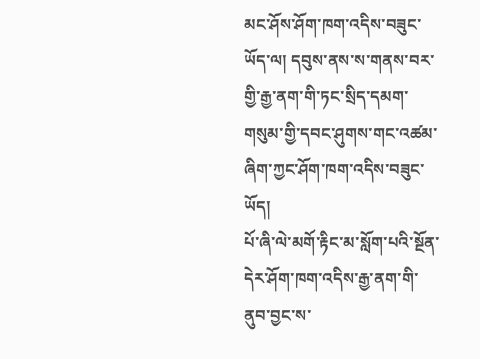མང་ཤོས་ཤོག་ཁག་འདིས་བཟུང་ཡོད་ལ། དབུས་ནས་ས་གནས་བར་གྱི་རྒྱ་ནག་གི་ཏང་སྲིད་དམག་གསུམ་གྱི་དབང་ཤུགས་གང་འཚམ་ཞིག་ཀྱང་ཤོག་ཁག་འདིས་བཟུང་ཡོད།
པོ་ཞི་ལེ་མགོ་རྟིང་མ་སློག་པའི་སྔོན་དེར་ཤོག་ཁག་འདིས་རྒྱ་ནག་གི་ནུབ་བྱང་ས་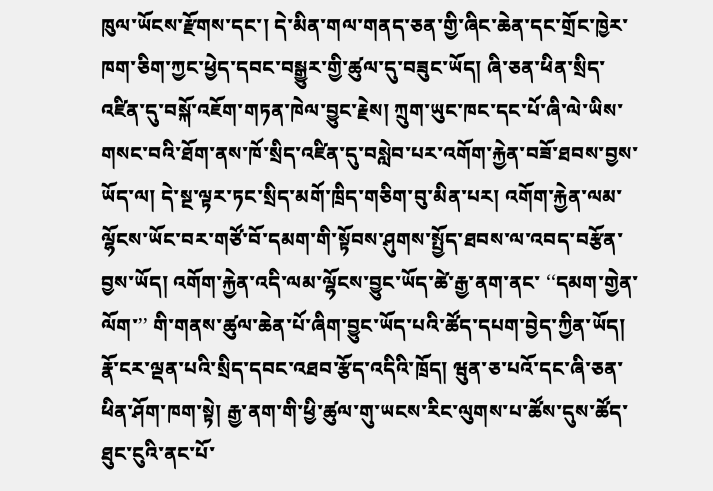ཁུལ་ཡོངས་རྫོགས་དང་། དེ་མིན་གལ་གནད་ཅན་གྱི་ཞིང་ཆེན་དང་གྲོང་ཁྱེར་ཁག་ཅིག་ཀྱང་ཕྱེད་དབང་བསྒྱུར་གྱི་ཚུལ་དུ་བཟུང་ཡོད། ཞི་ཅན་ཕིན་སྲིད་འཛིན་དུ་བསྐོ་འཇོག་གཏན་ཁེལ་བྱུང་རྗེས། ཀྲུག་ཡུང་ཁང་དང་པོ་ཞི་ལེ་ཡིས་གསང་བའི་ཐོག་ནས་ཁོ་སྲིད་འཛིན་དུ་བསླེབ་པར་འགོག་རྐྱེན་བཟོ་ཐབས་བྱས་ཡོད་ལ། དེ་སྔ་ལྟར་ཏང་སྲིད་མགོ་ཁྲིད་གཅིག་བུ་མིན་པར། འགོག་རྐྱེན་ལམ་ལྷོངས་ཡོང་བར་གཙོ་བོ་དམག་གི་སྟོབས་ཤུགས་སྤྱོད་ཐབས་ལ་འབད་བརྩོན་བྱས་ཡོད། འགོག་རྐྱེན་འདི་ལམ་ལྷོངས་བྱུང་ཡོད་ཚེ་རྒྱ་ནག་ནང་ ‘‘དམག་གྱེན་ལོག་’’ གི་གནས་ཚུལ་ཆེན་པོ་ཞིག་བྱུང་ཡོད་པའི་ཚོད་དཔག་བྱེད་ཀྱིན་ཡོད།
རྣོ་ངར་ལྡན་པའི་སྲིད་དབང་འཐབ་རྩོད་འདིའི་ཁྲོད། ཝུན་ཅ་པའོ་དང་ཞི་ཅན་ཕིན་ཤོག་ཁག་སྟེ། རྒྱ་ནག་གི་ཕྱི་ཚུལ་གུ་ཡངས་རིང་ལུགས་པ་ཚོས་དུས་ཚོད་ཐུང་ངུའི་ནང་པོ་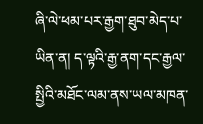ཞི་ལེ་ཕམ་པར་རྒྱག་ཐུབ་མེད་པ་ཡིན་ན། ད་ལྟའི་རྒྱ་ནག་དང་རྒྱལ་སྤྱིའི་མཐོང་ལམ་ནས་ཡལ་མཁན་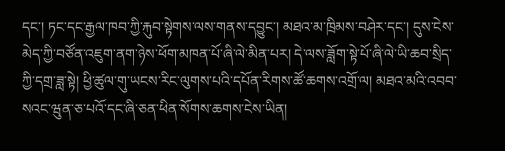དང་། ཏང་དང་རྒྱལ་ཁབ་ཀྱི་རྐུབ་སྟེགས་ལས་གནས་དབྱུང་། མཐའ་མ་ཁྲིམས་བཤེར་དང་། དུས་ངེས་མེད་ཀྱི་བཙོན་འཇུག་ནག་ཉེས་ཕོག་མཁན་པོ་ཞི་ལེ་མིན་པར། དེ་ལས་ཟློག་སྟེ་པོ་ཞི་ལེ་ཡི་ཆབ་སྲིད་ཀྱི་དགྲ་ཟླ་སྟེ། ཕྱི་ཚུལ་གུ་ཡངས་རིང་ལུགས་པའི་དཔོན་རིགས་ཚོ་ཆགས་འགྲོ་ལ། མཐའ་མའི་འབབ་སའང་ཝུན་ཅ་པའོ་དང་ཞི་ཅན་ཕིན་སོགས་ཆགས་ངེས་ཡིན།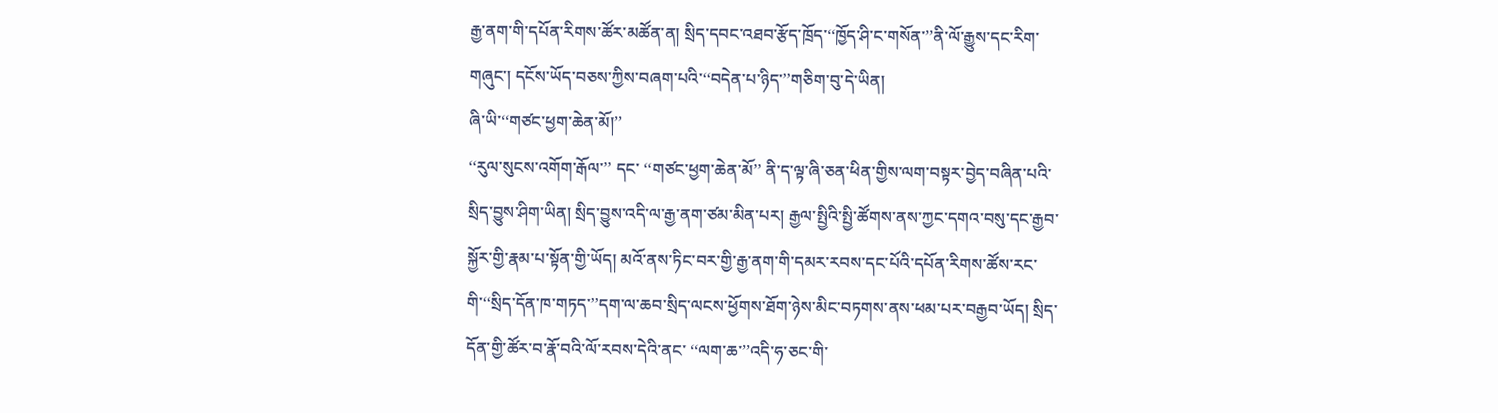རྒྱ་ནག་གི་དཔོན་རིགས་ཚོར་མཚོན་ན། སྲིད་དབང་འཐབ་རྩོད་ཁྲོད་‘‘ཁྱོད་ཤི་ང་གསོན་’’ནི་ལོ་རྒྱུས་དང་རིག་གཞུང་། དངོས་ཡོད་བཅས་ཀྱིས་བཞག་པའི་‘‘བདེན་པ་ཉིད་’’གཅིག་བུ་དེ་ཡིན།
ཞི་ཡི་‘‘གཙང་ཕྱག་ཆེན་མོ།’’
‘‘རུལ་སུངས་འགོག་རྒོལ་’’ དང་ ‘‘གཙང་ཕྱག་ཆེན་མོ’’ ནི་ད་ལྟ་ཞི་ཅན་ཕིན་གྱིས་ལག་བསྟར་བྱེད་བཞིན་པའི་སྲིད་བྱུས་ཤིག་ཡིན། སྲིད་བྱུས་འདི་ལ་རྒྱ་ནག་ཙམ་མིན་པར། རྒྱལ་སྤྱིའི་སྤྱི་ཚོགས་ནས་ཀྱང་དགའ་བསུ་དང་རྒྱབ་སྐྱོར་གྱི་རྣམ་པ་སྟོན་གྱི་ཡོད། མའོ་ནས་ཏིང་བར་གྱི་རྒྱ་ནག་གི་དམར་རབས་དང་པོའི་དཔོན་རིགས་ཚོས་རང་གི་‘‘སྲིད་དོན་ཁ་གཏད་’’དག་ལ་ཆབ་སྲིད་ལངས་ཕྱོགས་ཐོག་ཉེས་མིང་བཏགས་ནས་ཕམ་པར་བརྒྱབ་ཡོད། སྲིད་དོན་གྱི་ཚོར་བ་རྣོ་བའི་ལོ་རབས་དེའི་ནང་ ‘‘ལག་ཆ་’’འདི་ཧ་ཅང་གི་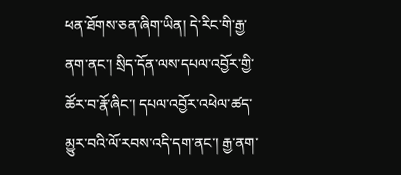ཕན་ཐོགས་ཅན་ཞིག་ཡིན། དེ་རིང་གི་རྒྱ་ནག་ནང་། སྲིད་དོན་ལས་དཔལ་འབྱོར་གྱི་ཚོར་བ་རྣོ་ཞིང་། དཔལ་འབྱོར་འཕེལ་ཚད་མྱུར་བའི་ལོ་རབས་འདི་དག་ནང་། རྒྱ་ནག་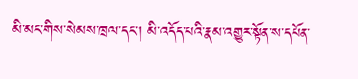མི་མང་གིས་སེམས་ཁྲལ་དང་། མི་འདོད་པའི་རྣམ་འགྱུར་སྟོན་ས་དཔོན་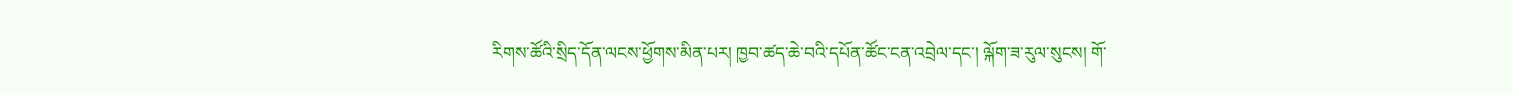རིགས་ཚོའི་སྲིད་དོན་ལངས་ཕྱོགས་མིན་པར། ཁྱབ་ཚད་ཆེ་བའི་དཔོན་ཚོང་ངན་འབྲེལ་དང་། ལྐོག་ཟ་རུལ་སུངས། གོ་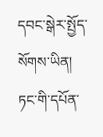དབང་སྒེར་སྤྱོད་སོགས་ཡིན། ཏང་གི་དཔོན་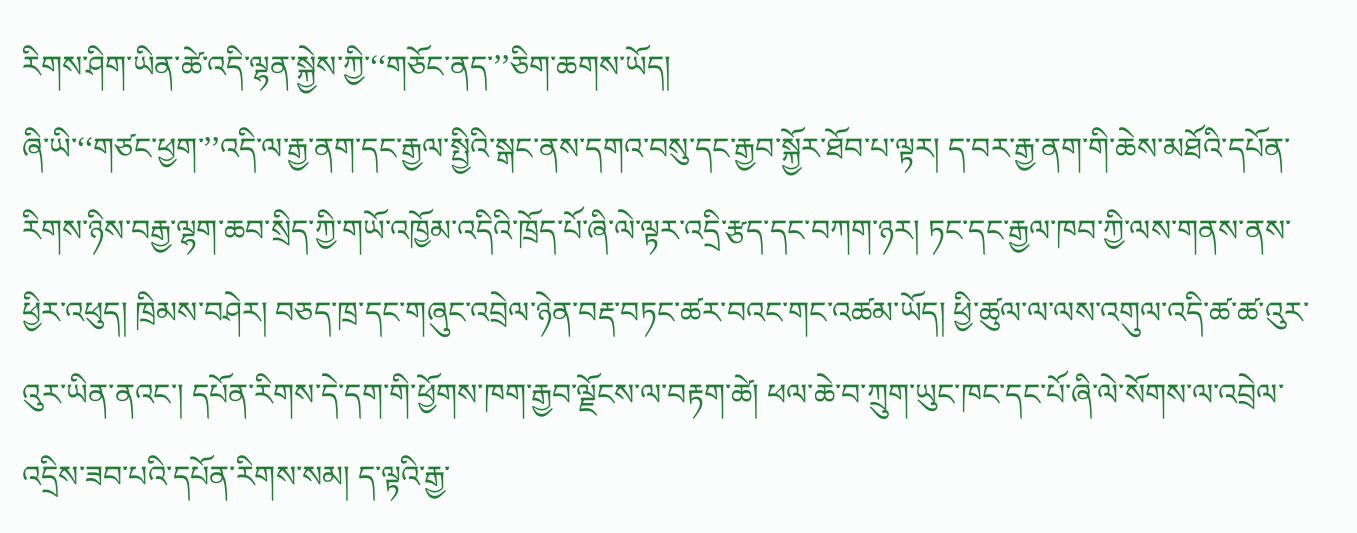རིགས་ཤིག་ཡིན་ཚེ་འདི་ལྷན་སྐྱེས་ཀྱི་‘‘གཅོང་ནད་’’ཅིག་ཆགས་ཡོད།
ཞི་ཡི་‘‘གཙང་ཕྱག་’’འདི་ལ་རྒྱ་ནག་དང་རྒྱལ་སྤྱིའི་སྒང་ནས་དགའ་བསུ་དང་རྒྱབ་སྐྱོར་ཐོབ་པ་ལྟར། ད་བར་རྒྱ་ནག་གི་ཆེས་མཐོའི་དཔོན་རིགས་ཉིས་བརྒྱ་ལྷག་ཆབ་སྲིད་ཀྱི་གཡོ་འཁྱོམ་འདིའི་ཁྲོད་པོ་ཞི་ལེ་ལྟར་འདྲི་རྩད་དང་བཀག་ཉར། ཏང་དང་རྒྱལ་ཁབ་ཀྱི་ལས་གནས་ནས་ཕྱིར་འཕུད། ཁྲིམས་བཤེར། བཅད་ཁྲ་དང་གཞུང་འབྲེལ་ཉེན་བརྡ་བཏང་ཚར་བའང་གང་འཚམ་ཡོད། ཕྱི་ཚུལ་ལ་ལས་འགུལ་འདི་ཚ་ཚ་འུར་འུར་ཡིན་ནའང་། དཔོན་རིགས་དེ་དག་གི་ཕྱོགས་ཁག་རྒྱབ་ལྗོངས་ལ་བརྟག་ཚེ། ཕལ་ཆེ་བ་ཀྲུག་ཡུང་ཁང་དང་པོ་ཞི་ལེ་སོགས་ལ་འབྲེལ་འདྲིས་ཟབ་པའི་དཔོན་རིགས་སམ། ད་ལྟའི་རྒྱ་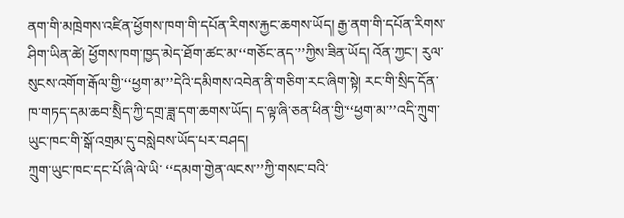ནག་གི་མཁྲེགས་འཛིན་ཕྱོགས་ཁག་གི་དཔོན་རིགས་རྐྱང་ཆགས་ཡོད། རྒྱ་ནག་གི་དཔོན་རིགས་ཤིག་ཡིན་ཚེ། ཕྱོགས་ཁག་ཁྱད་མེད་ཐོག་ཚང་མ་‘‘གཅོང་ནད་’’ཀྱིས་ཟིན་ཡོད། འོན་ཀྱང་། རུལ་སུངས་འགོག་རྒོལ་གྱི་‘‘ཕྱག་མ་’’དེའི་དམིགས་འབེན་ནི་གཅིག་རང་ཞིག་སྟེ། རང་གི་སྲིད་དོན་ཁ་གཏད་དམ་ཆབ་སྲིེད་ཀྱི་དགྲ་ཟླ་དག་ཆགས་ཡོད། ད་ལྟ་ཞི་ཅན་ཕིན་གྱི་‘‘ཕྱག་མ་’’འདི་ཀྲུག་ཡུང་ཁང་གི་སྒོ་འགྲམ་དུ་བསླེབས་ཡོད་པར་བཤད།
ཀྲུག་ཡུང་ཁང་དང་པོ་ཞི་ལེ་ཡི་ ‘‘དམག་གྱེན་ལངས་’’ཀྱི་གསང་བའི་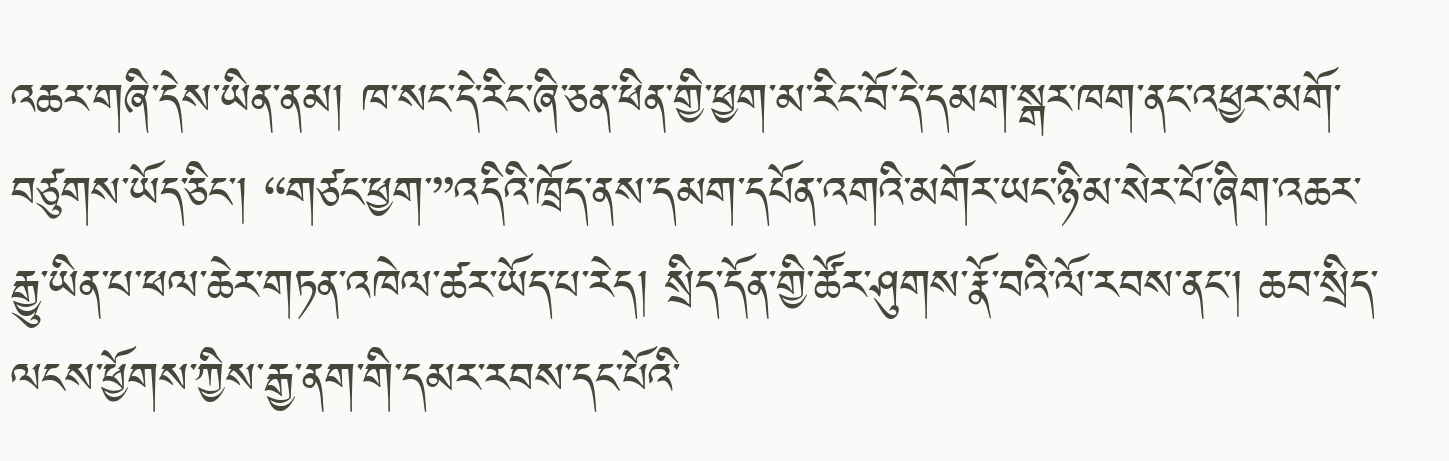འཆར་གཞི་དེས་ཡིན་ནམ། ཁ་སང་དེ་རིང་ཞི་ཅན་ཕིན་གྱི་ཕྱག་མ་རིང་བོ་དེ་དམག་སྒར་ཁག་ནང་འཕྱར་མགོ་བཙུགས་ཡོད་ཅིང་། ‘‘གཙང་ཕྱག་’’འདིའི་ཁྲོད་ནས་དམག་དཔོན་འགའི་མགོར་ཡང་ཉི་མ་སེར་པོ་ཞིག་འཆར་རྒྱུ་ཡིན་པ་ཕལ་ཆེར་གཏན་འཁེལ་ཚར་ཡོད་པ་རེད། སྲིད་དོན་གྱི་ཚོར་ཤུགས་རྣོ་བའི་ལོ་རབས་ནང་། ཆབ་སྲིད་ལངས་ཕྱོགས་ཀྱིས་རྒྱ་ནག་གི་དམར་རབས་དང་པོའི་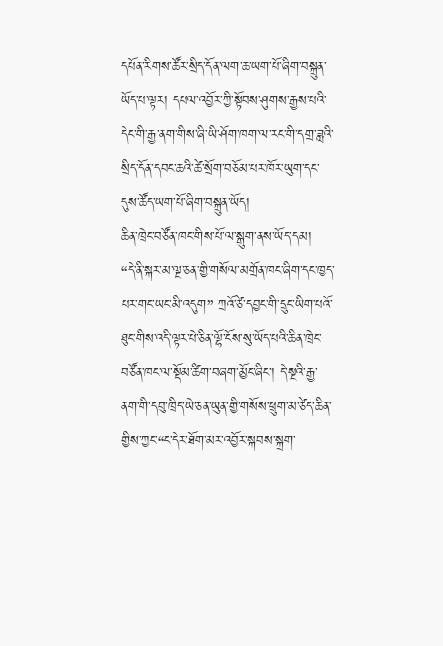དཔོན་རིགས་ཚོར་སྲིད་དོན་ལག་ཆ་ཡག་པོ་ཞིག་བསྐྲུན་ཡོད་པ་ལྟར། དཔལ་འབྱོར་ཀྱི་སྟོབས་ཤུགས་རྒྱས་པའི་དེང་གི་རྒྱ་ནག་གིས་ཞི་ཡི་ཤོག་ཁག་ལ་རང་གི་དགྲ་ཟླའི་སྲིད་དོན་དབང་ཆའི་ཚེ་སྲོག་བཅོམ་པར་ཁོར་ཡུག་དང་དུས་ཚོད་ཡག་པོ་ཞིག་བསྐྲུན་ཡོད།
ཆིན་ཁྲེང་བཙོན་ཁང་གིས་པོ་ལ་སྒུག་ནས་ཡོད་དམ།
‘‘དེ་ནི་སྐར་མ་ལྔ་ཅན་གྱི་གསོལ་མགྲོན་ཁང་ཞིག་དང་ཁྱད་པར་གང་ཡང་མི་འདུག’’ ཀྲའོ་ཙེ་དབྱང་གི་དྲུང་ཡིག་པའོ་ཐུང་གིས་འདི་ལྟར་པེ་ཅིན་ལྷོ་ངོས་སུ་ཡོད་པའི་ཆིན་ཁྲེང་བཙོན་ཁང་ལ་སྡོམ་ཚིག་བཞག་མྱོང་ཞིང་། དེ་སྔའི་རྒྱ་ནག་གི་དབུ་ཁྲིད་ཡེ་ཅན་ཡུན་གྱི་གསོས་ཕྲུག་མ་ཙེད་ཆིན་གྱིས་ཀྱང་‘‘ང་དེར་ཐོག་མར་འབྱོར་སྐབས་སྐྲག་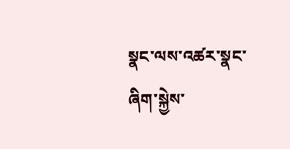སྣང་ལས་འཚར་སྣང་ཞིག་སྐྱེས་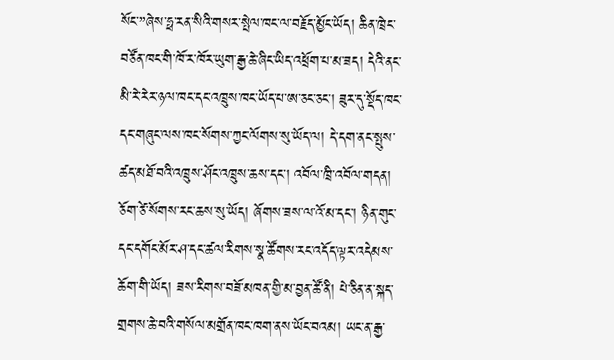སོང་’’ཞེས་ཧྥ་རན་སིའི་གསར་སྤེལ་ཁང་ལ་བརྗོད་མྱོང་ཡོད། ཆིན་ཁྲེང་བཙོན་ཁང་གི་ཁོ་ར་ཁོར་ཡུག་རྒྱ་ཆེ་ཞིང་ཡིད་འཕྲོག་པ་མ་ཟད། དེའི་ནང་མི་རེ་རེར་ཉལ་ཁང་དང་འཁྲུས་ཁང་ཡོད་པ་ཨ་ཅང་ཅང་། ཟུར་དུ་སྡོད་ཁང་དང་གཞུང་ལས་ཁང་སོགས་ཀྱང་ལོགས་སུ་ཡོད་ལ། དེ་དག་ནང་སྤུས་ཚད་མཐོ་བའི་འཁྲུས་ཤོང་འཁྲུས་ཆས་དང་། འབོལ་ཁྲི་འབོལ་གདན། ཅོག་ཙེ་སོགས་རང་ཆས་སུ་ཡོད། ཞོགས་ཟས་ལ་འོ་མ་དང་། ཉིན་གུང་དང་དགོང་མོར་ཤ་དང་ཚལ་རིགས་སྣ་ཚོགས་རང་འདོད་ལྟར་འདེམས་ཆོག་གི་ཡོད། ཟས་རིགས་བཟོ་མཁན་གྱི་མ་བྱན་ཚོ་ནི། པེ་ཅིན་ན་སྐད་གྲགས་ཆེ་བའི་གསོལ་མགྲོན་ཁང་ཁག་ནས་ཡོང་བའམ། ཡང་ན་རྒྱ་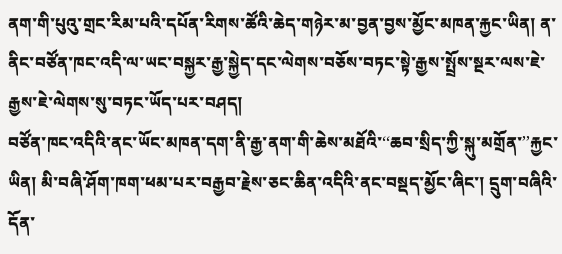ནག་གི་པུའུ་གྲང་རིམ་པའི་དཔོན་རིགས་ཚོའི་ཆེད་གཉེར་མ་བྱན་བྱས་མྱོང་མཁན་རྐྱང་ཡིན། ན་ནིང་བཙོན་ཁང་འདི་ལ་ཡང་བསྐྱར་རྒྱ་སྐྱེད་དང་ལེགས་བཅོས་བཏང་སྟེ་རྒྱས་སྤྲོས་སྔར་ལས་ཇེ་རྒྱས་ཇེ་ལེགས་སུ་བཏང་ཡོད་པར་བཤད།
བཙོན་ཁང་འདིའི་ནང་ཡོང་མཁན་དག་ནི་རྒྱ་ནག་གི་ཆེས་མཐོའི་‘‘ཆབ་སྲིད་ཀྱི་སྐུ་མགྲོན་’’རྐྱང་ཡིན། མི་བཞི་ཤོག་ཁག་ཕམ་པར་བརྒྱབ་རྗེས་ཅང་ཆིན་འདིའི་ནང་བསྡད་མྱོང་ཞིང་། དྲུག་བཞིའི་དོན་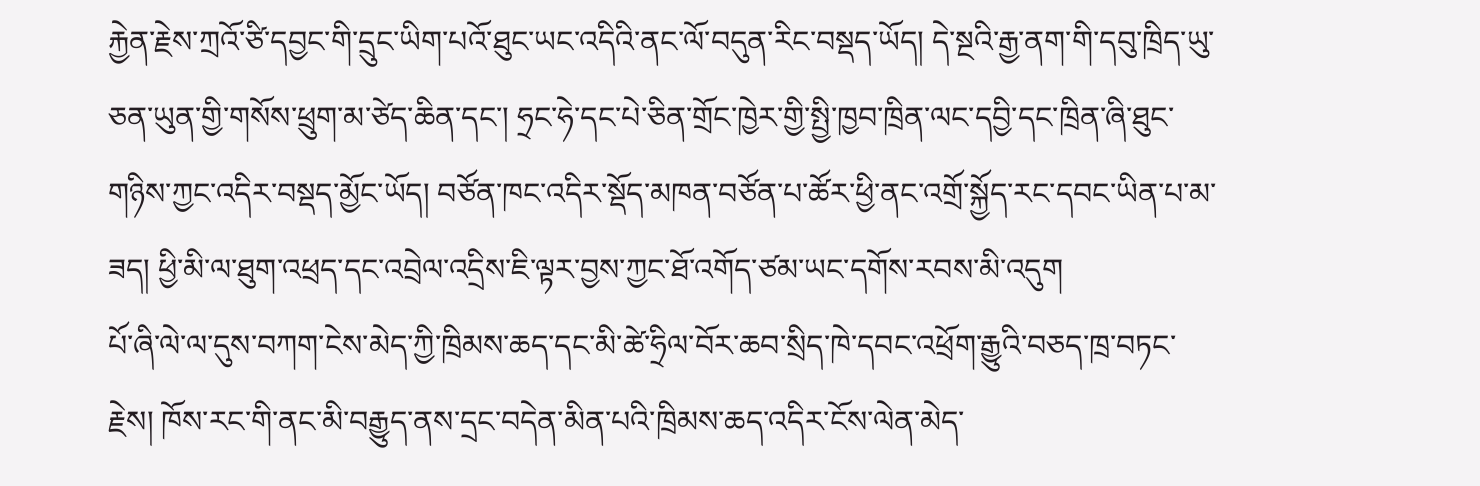རྐྱེན་རྗེས་ཀྲའོ་ཙི་དབྱང་གི་དྲུང་ཡིག་པའོ་ཐུང་ཡང་འདིའི་ནང་ལོ་བདུན་རིང་བསྡད་ཡོད། དེ་སྔའི་རྒྱ་ནག་གི་དབུ་ཁྲིད་ཡུ་ཅན་ཡུན་གྱི་གསོས་ཕྲུག་མ་ཙེད་ཆིན་དང་། ཧྲང་ཧེ་དང་པེ་ཅིན་གྲོང་ཁྱེར་གྱི་སྤྱི་ཁྱབ་ཁྲིན་ལང་དབྱི་དང་ཁྲིན་ཞི་ཐུང་གཉིས་ཀྱང་འདིར་བསྡད་མྱོང་ཡོད། བཙོན་ཁང་འདིར་སྡོད་མཁན་བཙོན་པ་ཚོར་ཕྱི་ནང་འགྲོ་སྐྱོད་རང་དབང་ཡིན་པ་མ་ཟད། ཕྱི་མི་ལ་ཐུག་འཕྲད་དང་འབྲེལ་འདྲིས་ཇི་ལྟར་བྱས་ཀྱང་ཐོ་འགོད་ཙམ་ཡང་དགོས་རབས་མི་འདུག
པོ་ཞི་ལེ་ལ་དུས་བཀག་ངེས་མེད་ཀྱི་ཁྲིམས་ཆད་དང་མི་ཚེ་ཧྲིལ་བོར་ཆབ་སྲིད་ཁེ་དབང་འཕྲོག་རྒྱུའི་བཅད་ཁྲ་བཏང་རྗེས། ཁོས་རང་གི་ནང་མི་བརྒྱུད་ནས་དྲང་བདེན་མིན་པའི་ཁྲིམས་ཆད་འདིར་ངོས་ལེན་མེད་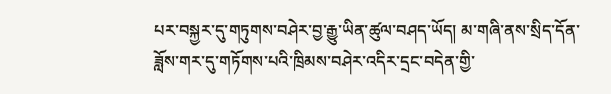པར་བསྐྱར་དུ་གཏུགས་བཤེར་བྱ་རྒྱུ་ཡིན་ཚུལ་བཤད་ཡོད། མ་གཞི་ནས་སྲིད་དོན་ཟློས་གར་དུ་གཏོགས་པའི་ཁྲིམས་བཤེར་འདིར་དྲང་བདེན་གྱི་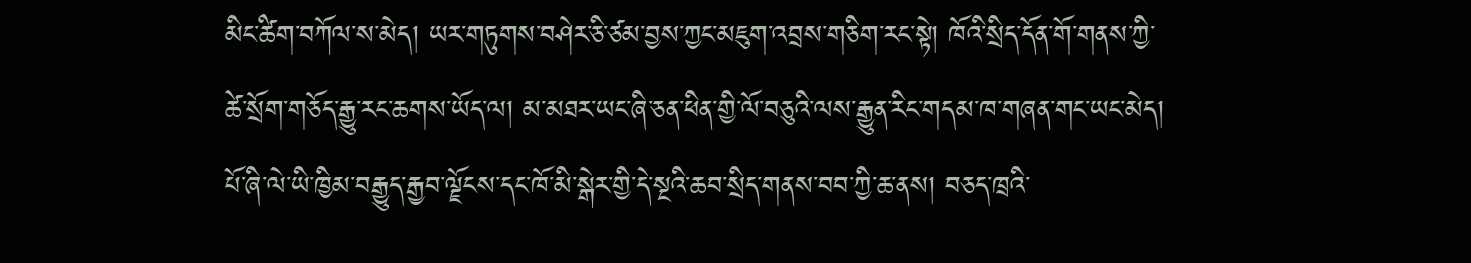མིང་ཚིག་བཀོལ་ས་མེད། ཡར་གཏུགས་བཤེར་ཅི་ཙམ་བྱས་ཀྱང་མཇུག་འབྲས་གཅིག་རང་སྟེ། ཁོའི་སྲིད་དོན་གོ་གནས་ཀྱི་ཚེ་སྲོག་གཅོད་རྒྱུ་རང་ཆགས་ཡོད་ལ། མ་མཐར་ཡང་ཞི་ཅན་ཕིན་གྱི་ལོ་བཅུའི་ལས་རྒྱུན་རིང་གདམ་ཁ་གཞན་གང་ཡང་མེད། པོ་ཞི་ལེ་ཡི་ཁྱིམ་བརྒྱུད་རྒྱབ་ལྗོངས་དང་ཁོ་མི་སྒེར་གྱི་དེ་སྔའི་ཆབ་སྲིད་གནས་བབ་ཀྱི་ཆ་ནས། བཅད་ཁྲའི་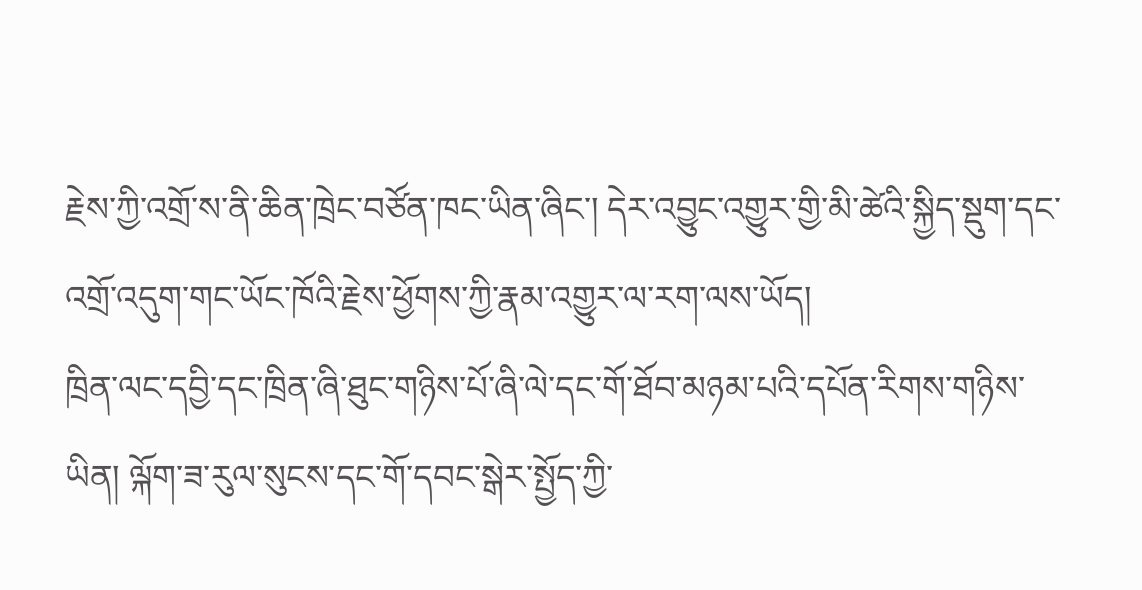རྗེས་ཀྱི་འགྲོ་ས་ནི་ཆིན་ཁྲེང་བཙོན་ཁང་ཡིན་ཞིང་། དེར་འབྱུང་འགྱུར་གྱི་མི་ཚེའི་སྐྱིད་སྡུག་དང་འགྲོ་འདུག་གང་ཡོང་ཁོའི་རྗེས་ཕྱོགས་ཀྱི་རྣམ་འགྱུར་ལ་རག་ལས་ཡོད།
ཁྲིན་ལང་དབྱི་དང་ཁྲིན་ཞི་ཐུང་གཉིས་པོ་ཞི་ལེ་དང་གོ་ཐོབ་མཉམ་པའི་དཔོན་རིགས་གཉིས་ཡིན། ལྐོག་ཟ་རུལ་སུངས་དང་གོ་དབང་སྒེར་སྤྱོད་ཀྱི་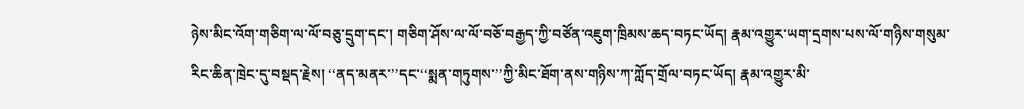ཉེས་མིང་འོག་གཅིག་ལ་ལོ་བཅུ་དྲུག་དང་། གཅིག་ཤོས་ལ་ལོ་བཅོ་བརྒྱད་ཀྱི་བཙོན་འཇུག་ཁྲིམས་ཆད་བཏང་ཡོད། རྣམ་འགྱུར་ཡག་དྲགས་པས་ལོ་གཉིས་གསུམ་རིང་ཆིན་ཁྲེང་དུ་བསྡད་རྗེས། ‘‘ནད་མནར་’’དང་‘‘སྨན་གཏུགས་’’ཀྱི་མིང་ཐོག་ནས་གཉིས་ཀ་ཀློད་གྲོལ་བཏང་ཡོད། རྣམ་འགྱུར་མི་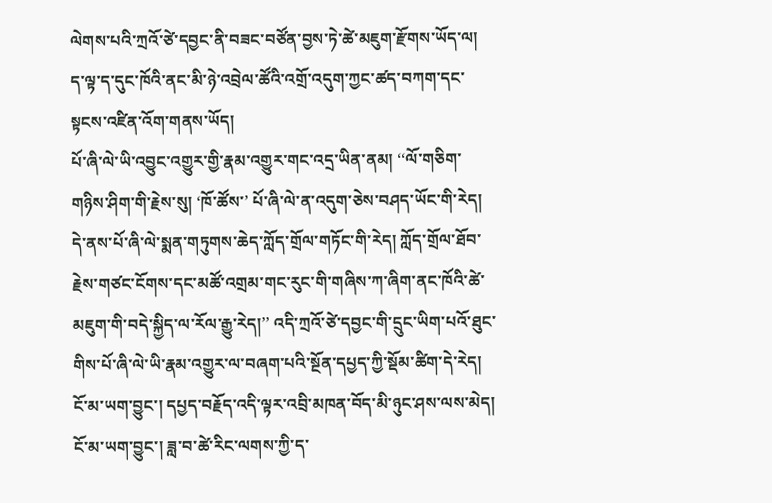ལེགས་པའི་ཀྲའོ་ཙེ་དབྱང་ནི་བཟང་བཙོན་བྱས་ཏེ་ཚེ་མཇུག་རྫོགས་ཡོད་ལ། ད་ལྟ་ད་དུང་ཁོའི་ནང་མི་ཉེ་འབྲེལ་ཚོའི་འགྲོ་འདུག་ཀྱང་ཚད་བཀག་དང་སྟངས་འཛིན་འོག་གནས་ཡོད།
པོ་ཞི་ལེ་ཡི་འབྱུང་འགྱུར་གྱི་རྣམ་འགྱུར་གང་འདྲ་ཡིན་ནམ། ‘‘ལོ་གཅིག་གཉིས་ཤིག་གི་རྗེས་སུ། ‘ཁོ་ཚོས་’ པོ་ཞི་ལེ་ན་འདུག་ཅེས་བཤད་ཡོང་གི་རེད། དེ་ནས་པོ་ཞི་ལེ་སྨན་གཏུགས་ཆེད་ཀློད་གྲོལ་གཏོང་གི་རེད། ཀློད་གྲོལ་ཐོབ་རྗེས་གཙང་ངོགས་དང་མཚོ་འགྲམ་གང་རུང་གི་གཞིས་ཀ་ཞིག་ནང་ཁོའི་ཚེ་མཇུག་གི་བདེ་སྐྱིད་ལ་རོལ་རྒྱུ་རེད།’’ འདི་ཀྲའོ་ཙེ་དབྱང་གི་དྲུང་ཡིག་པའོ་ཐུང་གིས་པོ་ཞི་ལེ་ཡི་རྣམ་འགྱུར་ལ་བཞག་པའི་སྔོན་དཔྱད་ཀྱི་སྡོམ་ཚིག་དེ་རེད།
ངོ་མ་ཡག་བྱུང་། དཔྱད་བརྗོད་འདི་ལྟར་འབྲི་མཁན་བོད་མི་ཉུང་ཤས་ལས་མེད། ངོ་མ་ཡག་བྱུང་། ཟླ་བ་ཚེ་རིང་ལགས་ཀྱི་ད་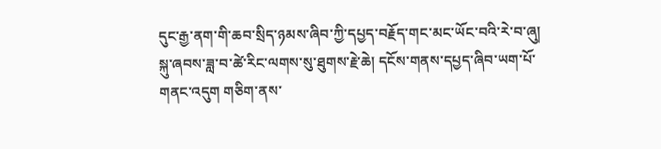དུང་རྒྱ་ནག་གི་ཆབ་སྲིད་ཉམས་ཞིབ་ཀྱི་དཔྱད་བརྗོད་གང་མང་ཡོང་བའི་རེ་བ་ཞུ།
སྐུ་ཞབས་ཟླ་བ་ཚེ་རིང་ལགས་སུ་ཐུགས་རྗེ་ཆེ། དངོས་གནས་དཔྱད་ཞིབ་ཡག་པོ་གནང་འདུག གཅིག་ནས་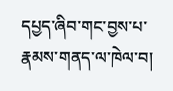དཔྱད་ཞིབ་གང་བྱས་པ་རྣམས་གནད་ལ་ཁེལ་བ།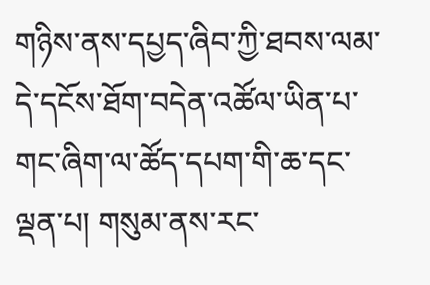གཉིས་ནས་དཔྱད་ཞིབ་ཀྱི་ཐབས་ལམ་དེ་དངོས་ཐོག་བདེན་འཚོལ་ཡིན་པ་གང་ཞིག་ལ་ཚོད་དཔག་གི་ཆ་དང་ལྡན་པ། གསུམ་ནས་རང་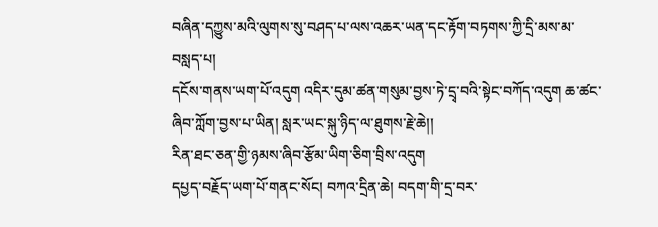བཞིན་དཀྱུས་མའི་ལུགས་སུ་བཤད་པ་ལས་འཆར་ཡན་དང་རྟོག་བཏགས་ཀྱི་དྲི་མས་མ་བསླད་པ།
དངོས་གནས་ཡག་པོ་འདུག འདིར་དུམ་ཚན་གསུམ་བྱས་ཏེ་དྲྭ་བའི་སྟེང་བཀོད་འདུག ཆ་ཚང་ཞིབ་ཀློག་བྱས་པ་ཡིན། སླར་ཡང་སྐུ་ཉིད་ལ་ཐུགས་རྗེ་ཆེ།།
རིན་ཐང་ཅན་གྱི་ཉམས་ཞིབ་རྩོམ་ཡིག་ཅིག་བྲིས་འདུག
དཔྱད་བརྗོད་ཡག་པོ་གནང་སོང། བཀའ་དྲིན་ཆེ། བདག་གི་དྲ་བར་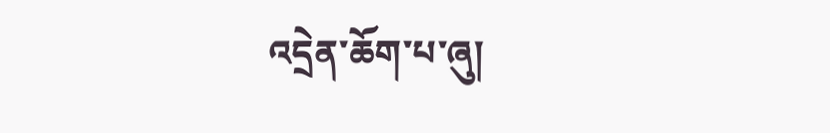འདྲེན་ཆོག་པ་ཞུ།